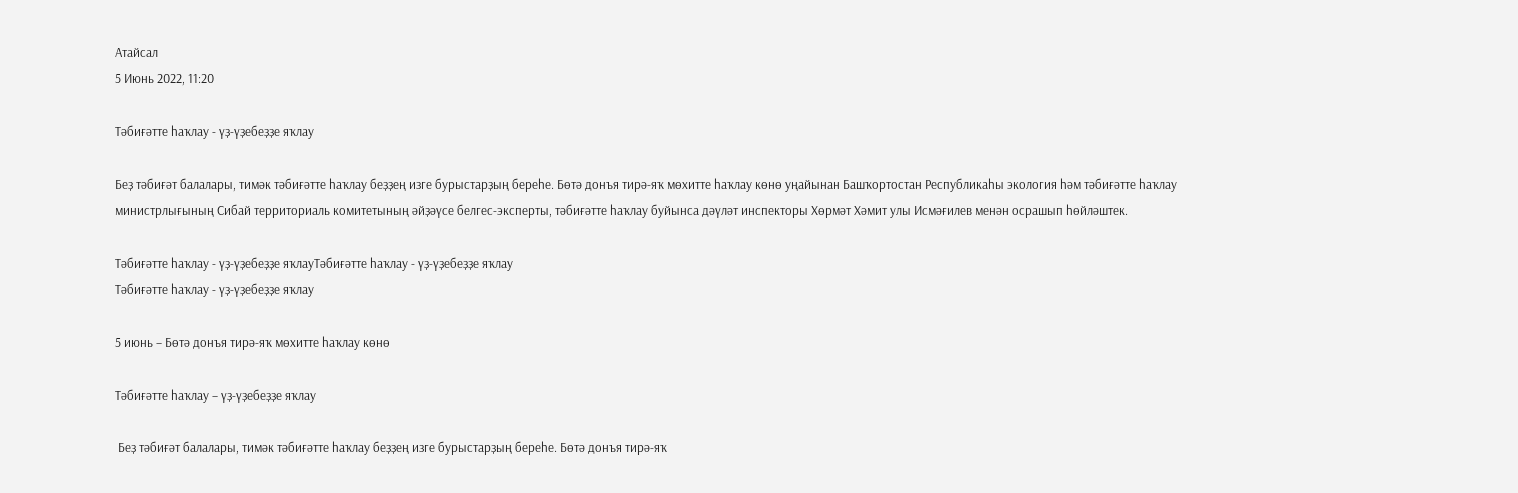Атайсал
5 Июнь 2022, 11:20

Тәбиғәтте һаҡлау - үҙ-үҙебеҙҙе яҡлау

Беҙ тәбиғәт балалары, тимәк тәбиғәтте һаҡлау беҙҙең изге бурыстарҙың береһе. Бөтә донъя тирә-яҡ мөхитте һаҡлау көнө уңайынан Башҡортостан Республикаһы экология һәм тәбиғәтте һаҡлау министрлығының Сибай территориаль комитетының әйҙәүсе белгес-эксперты, тәбиғәтте һаҡлау буйынса дәүләт инспекторы Хөрмәт Хәмит улы Исмәғилев менән осрашып һөйләштек.

Тәбиғәтте һаҡлау - үҙ-үҙебеҙҙе яҡлауТәбиғәтте һаҡлау - үҙ-үҙебеҙҙе яҡлау
Тәбиғәтте һаҡлау - үҙ-үҙебеҙҙе яҡлау

5 июнь – Бөтә донъя тирә-яҡ мөхитте һаҡлау көнө

Тәбиғәтте һаҡлау – үҙ-үҙебеҙҙе яҡлау

 Беҙ тәбиғәт балалары, тимәк тәбиғәтте һаҡлау беҙҙең изге бурыстарҙың береһе. Бөтә донъя тирә-яҡ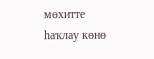мөхитте һаҡлау көнө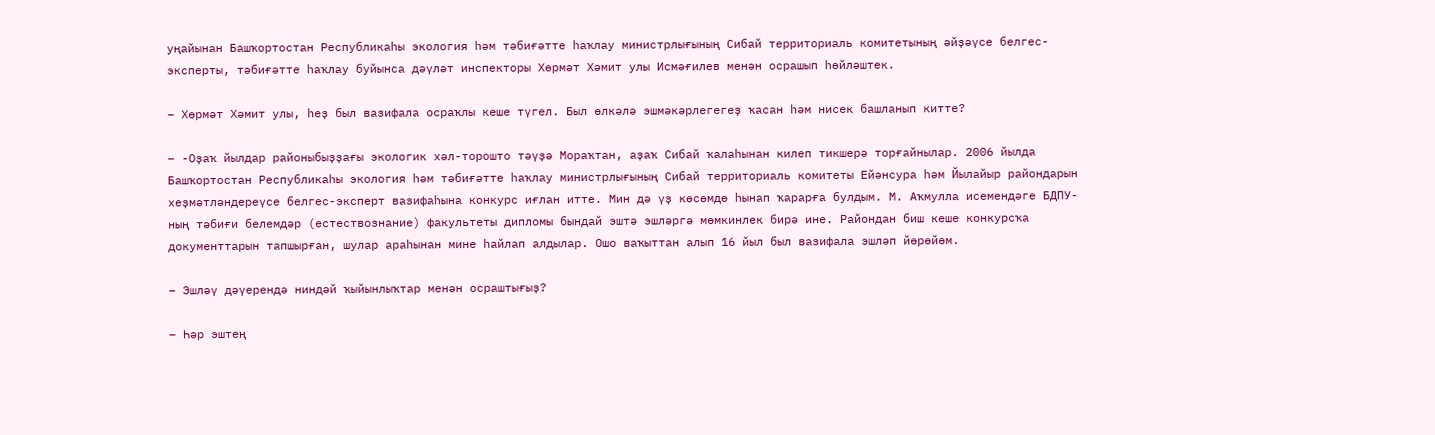уңайынан Башҡортостан Республикаһы экология һәм тәбиғәтте һаҡлау министрлығының Сибай территориаль комитетының әйҙәүсе белгес-эксперты, тәбиғәтте һаҡлау буйынса дәүләт инспекторы Хөрмәт Хәмит улы Исмәғилев менән осрашып һөйләштек.

– Хөрмәт Хәмит улы, һеҙ был вазифала осраҡлы кеше түгел. Был өлкәлә эшмәкәрлегегеҙ ҡасан һәм нисек башланып китте?

– -Оҙаҡ йылдар районыбыҙҙағы экологик хәл-торошто тәүҙә Мораҡтан, аҙаҡ Сибай ҡалаһынан килеп тикшерә торғайнылар. 2006 йылда  Башҡортостан Республикаһы экология һәм тәбиғәтте һаҡлау министрлығының Сибай территориаль комитеты Ейәнсура һәм Йылайыр райондарын хеҙмәтләндереүсе белгес-эксперт вазифаһына конкурс иғлан итте. Мин дә үҙ көсөмдө һынап ҡарарға булдым. М. Аҡмулла исемендәге БДПУ-ның тәбиғи белемдәр (естествознание) факультеты дипломы бындай эштә эшләргә мөмкинлек бирә ине. Райондан биш кеше конкурсҡа документтарын тапшырған, шулар араһынан мине һайлап алдылар. Ошо ваҡыттан алып 16 йыл был вазифала эшләп йөрөйөм.

– Эшләү дәүерендә ниндәй ҡыйынлыҡтар менән осраштығыҙ?

– Һәр эштең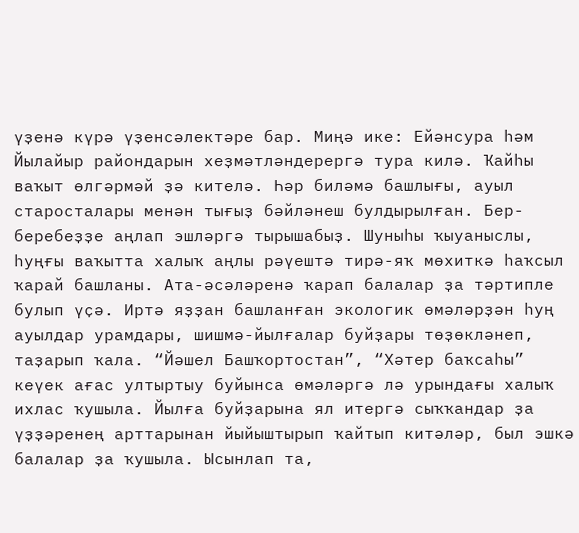үҙенә күрә үҙенсәлектәре бар. Миңә ике: Ейәнсура һәм Йылайыр райондарын хеҙмәтләндерергә тура килә. Ҡайһы ваҡыт өлгәрмәй ҙә кителә. Һәр биләмә башлығы, ауыл старосталары менән тығыҙ бәйләнеш булдырылған. Бер-беребеҙҙе аңлап эшләргә тырышабыҙ. Шуныһы ҡыуаныслы, һуңғы ваҡытта халыҡ аңлы рәүештә тирә-яҡ мөхиткә һаҡсыл ҡарай башланы. Ата-әсәләренә ҡарап балалар ҙа тәртипле булып үҫә. Иртә яҙҙан башланған экологик өмәләрҙән һуң ауылдар урамдары, шишмә-йылғалар буйҙары төҙөкләнеп, таҙарып ҡала. “Йәшел Башҡортостан”, “Хәтер баҡсаһы” кеүек ағас ултыртыу буйынса өмәләргә лә урындағы халыҡ ихлас ҡушыла. Йылға буйҙарына ял итергә сыҡҡандар ҙа үҙҙәренең арттарынан йыйыштырып ҡайтып китәләр, был эшкә балалар ҙа ҡушыла. Ысынлап та,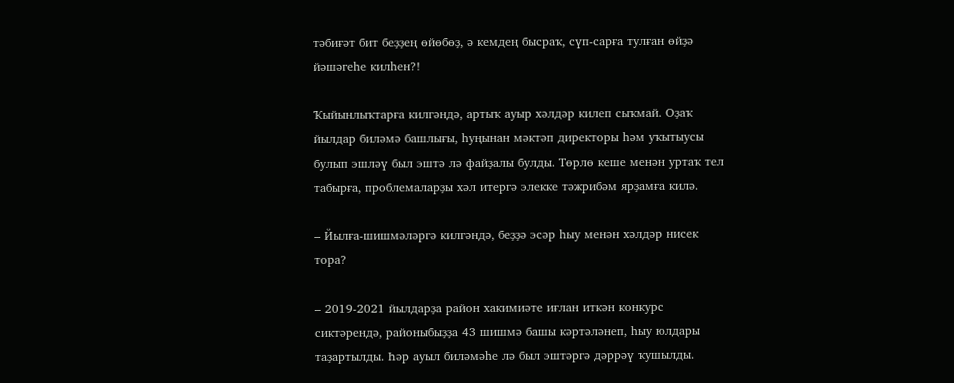тәбиғәт бит беҙҙең өйөбөҙ, ә кемдең бысраҡ, сүп-сарға тулған өйҙә йәшәгеһе килһен?!

Ҡыйынлыҡтарға килгәндә, артыҡ ауыр хәлдәр килеп сыҡмай. Оҙаҡ йылдар биләмә башлығы, һуңынан мәктәп директоры һәм уҡытыусы булып эшләү был эштә лә файҙалы булды. Төрлө кеше менән уртаҡ тел табырға, проблемаларҙы хәл итергә элекке тәжрибәм ярҙамға килә.

– Йылға-шишмәләргә килгәндә, беҙҙә эсәр һыу менән хәлдәр нисек тора?

– 2019-2021 йылдарҙа район хакимиәте иғлан иткән конкурс сиктәрендә, районыбыҙҙа 43 шишмә башы кәртәләнеп, һыу юлдары таҙартылды. Һәр ауыл биләмәһе лә был эштәргә дәррәү ҡушылды.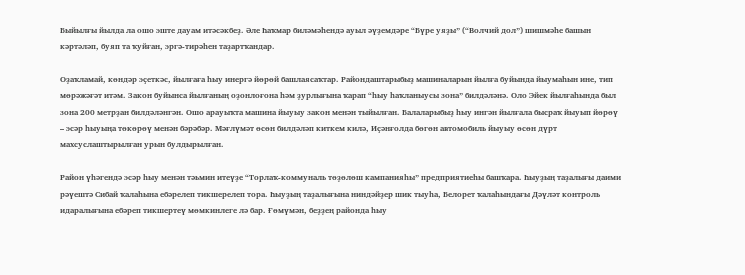Быйылғы йылда ла ошо эште дауам итәсәкбеҙ. Әле Һаҡмар биләмәһендә ауыл әүҙемдәре “Бүре уяҙы” (“Волчий дол”) шишмәһе башын кәртәләп, буяп та ҡуйған, эргә-тирәһен таҙартҡандар.

Оҙаҡламай, көндәр эҫеткәс, йылғаға һыу инергә йөрөй башлаясаҡтар. Райондаштарыбыҙ машиналарын йылға буйында йыумаһын ине, тип мөрәжәғәт итәм. Закон буйынса йылғаның оҙонлоғона һәм ҙурлығына ҡарап “һыу һаҡланыусы зона” билдәләнә. Оло Эйек йылғаһында был зона 200 метрҙан билдәләнгән. Ошо арауыҡта машина йыуыу закон менән тыйылған. Балаларыбыҙ һыу ингән йылғала бысраҡ йыуып йөрөү – эсәр һыуыңа төкөрөү менән бәрәбәр. Мәғлүмәт өсөн билдәләп киткем килә, Иҫәнғолда бөгөн автомобиль йыуыу өсөн дүрт махсуслаштырылған урын булдырылған.

Район үһәгендә эсәр һыу менән тәьмин итеүҙе “Торлаҡ-коммуналь төҙөлөш кампанияһы” предприятиеһы башҡара. Һыуҙың таҙалығы даими рәүештә Сибай ҡалаһына ебәрелеп тикшерелеп тора. Һыуҙың таҙалығына ниндәйҙер шик тыуһа, Белорет ҡалаһындағы Дәүләт контроль идаралығына ебәреп тикшертеү мөмкинлеге лә бар. Ғөмүмән, беҙҙең районда һыу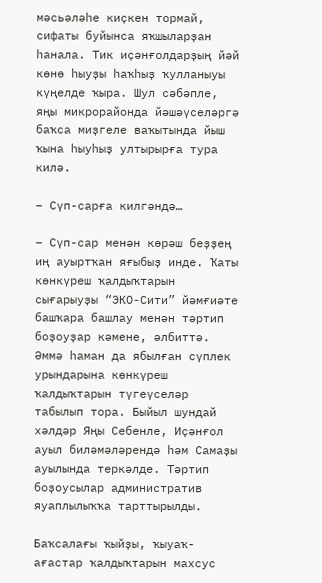мәсьәләһе киҫкен тормай, сифаты буйынса яҡшыларҙан һанала. Тик иҫәнғолдарҙың йәй көнө һыуҙы һаҡһыҙ ҡулланыуы күңелде ҡыра. Шул сәбәпле, яңы микрорайонда йәшәүселәргә баҡса миҙгеле ваҡытында йыш ҡына һыуһыҙ ултырырға тура килә.

– Сүп-сарға килгәндә…

– Сүп-сар менән көрәш беҙҙең иң ауыртҡан яғыбыҙ инде. Ҡаты көнкүреш ҡалдыҡтарын сығарыуҙы “ЭКО-Сити” йәмғиәте башҡара башлау менән тәртип боҙоуҙар кәмене, әлбиттә. Әммә һаман да ябылған сүплек урындарына көнкүреш ҡалдыҡтарын түгеүселәр табылып тора. Быйыл шундай хәлдәр Яңы Себенле, Иҫәнғол ауыл биләмәләрендә һәм Самаҙы ауылында теркәлде. Тәртип боҙоусылар административ яуаплылыҡҡа тарттырылды.

Баҡсалағы ҡыйҙы, ҡыуаҡ-ағастар ҡалдыҡтарын махсус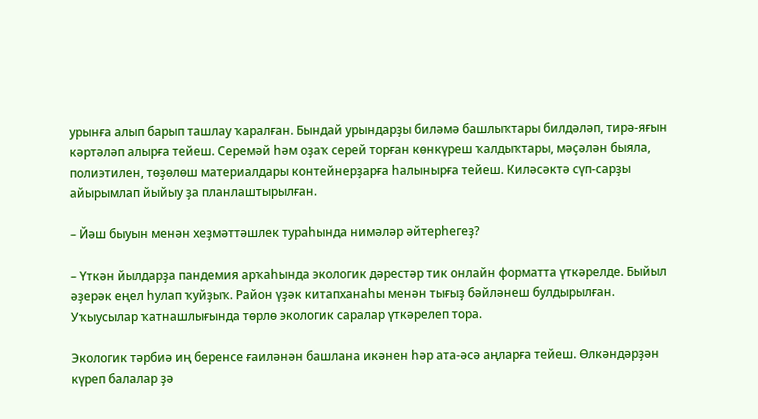урынға алып барып ташлау ҡаралған. Бындай урындарҙы биләмә башлыҡтары билдәләп, тирә-яғын кәртәләп алырға тейеш. Серемәй һәм оҙаҡ серей торған көнкүреш ҡалдыҡтары, мәҫәлән быяла, полиэтилен, төҙөлөш материалдары контейнерҙарға һалынырға тейеш. Киләсәктә сүп-сарҙы айырымлап йыйыу ҙа планлаштырылған.

– Йәш быуын менән хеҙмәттәшлек тураһында нимәләр әйтерһегеҙ?

– Үткән йылдарҙа пандемия арҡаһында экологик дәрестәр тик онлайн форматта үткәрелде. Быйыл әҙерәк еңел һулап ҡуйҙыҡ. Район үҙәк китапханаһы менән тығыҙ бәйләнеш булдырылған. Уҡыусылар ҡатнашлығында төрлө экологик саралар үткәрелеп тора.

Экологик тәрбиә иң беренсе ғаиләнән башлана икәнен һәр ата-әсә аңларға тейеш. Өлкәндәрҙән күреп балалар ҙә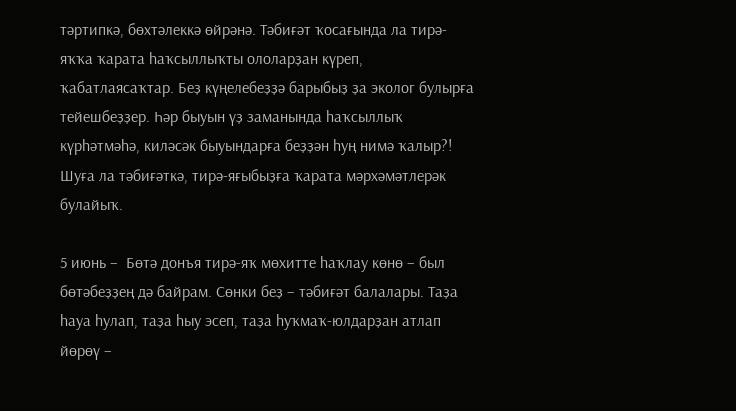тәртипкә, бөхтәлеккә өйрәнә. Тәбиғәт ҡосағында ла тирә-яҡҡа ҡарата һаҡсыллыҡты ололарҙан күреп, ҡабатлаясаҡтар. Беҙ күңелебеҙҙә барыбыҙ ҙа эколог булырға тейешбеҙҙер. Һәр быуын үҙ заманында һаҡсыллыҡ күрһәтмәһә, киләсәк быуындарға беҙҙән һуң нимә ҡалыр?! Шуға ла тәбиғәткә, тирә-яғыбыҙға ҡарата мәрхәмәтлерәк булайыҡ.

5 июнь –  Бөтә донъя тирә-яҡ мөхитте һаҡлау көнө – был бөтәбеҙҙең дә байрам. Сөнки беҙ – тәбиғәт балалары. Таҙа һауа һулап, таҙа һыу эсеп, таҙа һуҡмаҡ-юлдарҙан атлап йөрөү –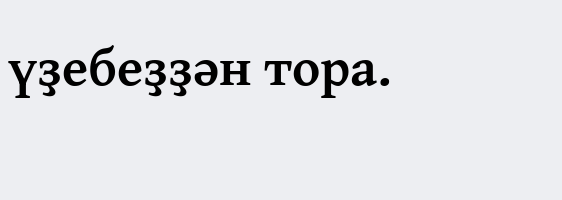үҙебеҙҙән тора.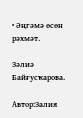• Әңгәмә өсөн рәхмәт.

Зәлиә Байғусҡарова.

Автор:Залия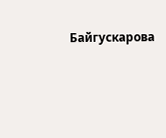Байгускарова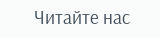Читайте нас